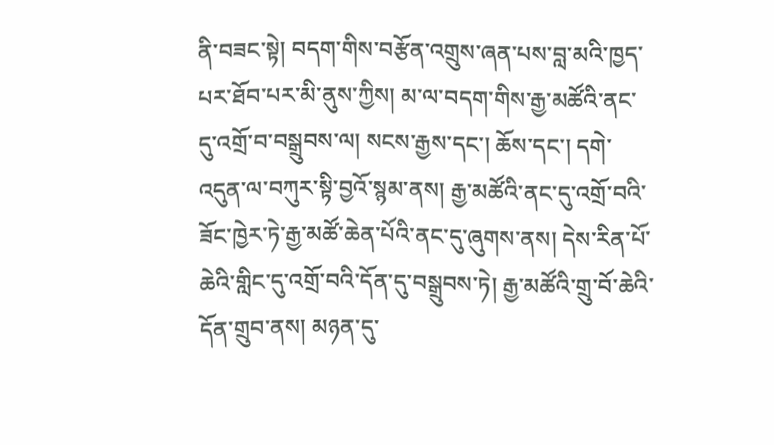ནི་བཟང་སྟེ། བདག་གིས་བརྩོན་འགྲུས་ཞན་པས་བླ་མའི་ཁྱད་པར་ཐོབ་པར་མི་ནུས་ཀྱིས། མ་ལ་བདག་གིས་རྒྱ་མཚོའི་ནང་དུ་འགྲོ་བ་བསྒྲུབས་ལ། སངས་རྒྱས་དང་། ཆོས་དང་། དགེ་འདུན་ལ་བཀུར་སྟི་བྱའོ་སྙམ་ནས། རྒྱ་མཚོའི་ནང་དུ་འགྲོ་བའི་ཟོང་ཁྱེར་ཏེ་རྒྱ་མཚོ་ཆེན་པོའི་ནང་དུ་ཞུགས་ནས། དེས་རིན་པོ་ཆེའི་གླིང་དུ་འགྲོ་བའི་དོན་དུ་བསྒྲུབས་ཏེ། རྒྱ་མཚོའི་གྲུ་བོ་ཆེའི་དོན་གྲུབ་ནས། མཉན་དུ་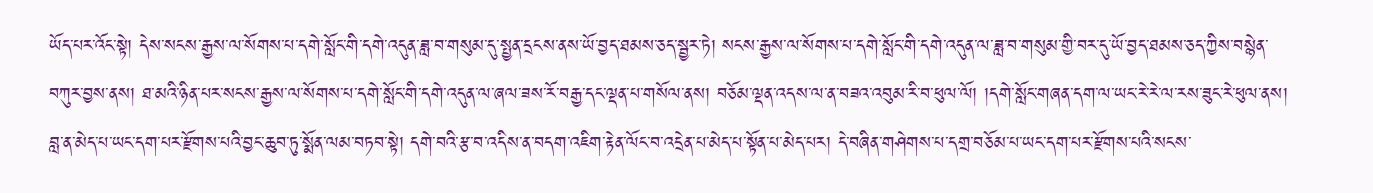ཡོད་པར་འོང་སྟེ། དེས་སངས་རྒྱས་ལ་སོགས་པ་དགེ་སློང་གི་དགེ་འདུན་ཟླ་བ་གསུམ་དུ་སྤྱན་དྲངས་ནས་ཡོ་བྱད་ཐམས་ཅད་སྦྱར་ཏེ། སངས་རྒྱས་ལ་སོགས་པ་དགེ་སློང་གི་དགེ་འདུན་ལ་ཟླ་བ་གསུམ་གྱི་བར་དུ་ཡོ་བྱད་ཐམས་ཅད་ཀྱིས་བསྙེན་བཀུར་བྱས་ནས། ཐ་མའི་ཉིན་པར་སངས་རྒྱས་ལ་སོགས་པ་དགེ་སློང་གི་དགེ་འདུན་ལ་ཞལ་ཟས་རོ་བརྒྱ་དང་ལྡན་པ་གསོལ་ནས། བཅོམ་ལྡན་འདས་ལ་ན་བཟའ་འབུམ་རི་བ་ཕུལ་ལོ། །དགེ་སློང་གཞན་དག་ལ་ཡང་རེ་རེ་ལ་རས་ཟུང་རེ་ཕུལ་ནས། བླ་ན་མེད་པ་ཡང་དག་པར་རྫོགས་པའི་བྱང་ཆུབ་ཏུ་སྨོན་ལམ་བཏབ་སྟེ། དགེ་བའི་རྩ་བ་འདིས་ན་བདག་འཇིག་རྟེན་ལོང་བ་འདྲེན་པ་མེད་པ་སྟོན་པ་མེད་པར། དེ་བཞིན་གཤེགས་པ་དགྲ་བཅོམ་པ་ཡང་དག་པར་རྫོགས་པའི་སངས་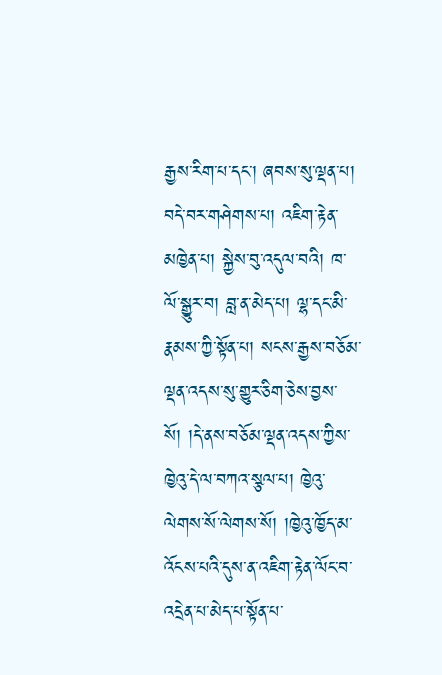རྒྱས་རིག་པ་དང་། ཞབས་སུ་ལྡན་པ། བདེ་བར་གཤེགས་པ། འཇིག་རྟེན་མཁྱེན་པ། སྐྱེས་བུ་འདུལ་བའི། ཁ་ལོ་སྒྱུར་བ། བླ་ན་མེད་པ། ལྷ་དང་མི་རྣམས་ཀྱི་སྟོན་པ། སངས་རྒྱས་བཅོམ་ལྡན་འདས་སུ་གྱུར་ཅིག་ཅེས་བྱས་སོ། །དེ་ནས་བཅོམ་ལྡན་འདས་ཀྱིས་ཁྱེའུ་དེ་ལ་བཀའ་སྩལ་པ། ཁྱེའུ་ལེགས་སོ་ལེགས་སོ། །ཁྱེའུ་ཁྱོད་མ་འོངས་པའི་དུས་ན་འཇིག་རྟེན་ལོང་བ་འདྲེན་པ་མེད་པ་སྟོན་པ་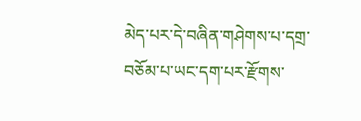མེད་པར་དེ་བཞིན་གཤེགས་པ་དགྲ་བཅོམ་པ་ཡང་དག་པར་རྫོགས་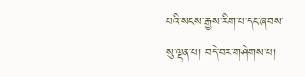པའི་སངས་རྒྱས་རིག་པ་དང་ཞབས་སུ་ལྡན་པ། བདེ་བར་གཤེགས་པ།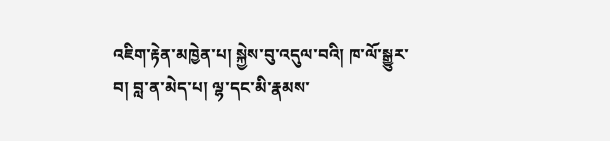འཇིག་རྟེན་མཁྱེན་པ། སྐྱེས་བུ་འདུལ་བའི། ཁ་ལོ་སྒྱུར་བ། བླ་ན་མེད་པ། ལྷ་དང་མི་རྣམས་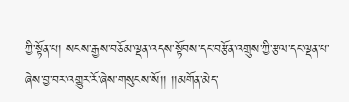ཀྱི་སྟོན་པ། སངས་རྒྱས་བཅོམ་ལྡན་འདས་སྟོབས་དང་བརྩོན་འགྲུས་ཀྱི་རྩལ་དང་ལྡན་པ་ཞེས་བྱ་བར་འགྱུར་རོ་ཞེས་གསུངས་སོ།། །།མགོན་མེད་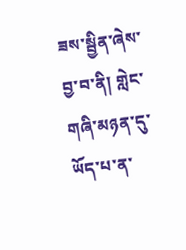ཟས་སྦྱིན་ཞེས་བྱ་བ་ནི། གླེང་གཞི་མཉན་དུ་ཡོད་པ་ན་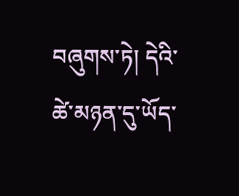བཞུགས་ཏེ། དེའི་ཚེ་མཉན་དུ་ཡོད་